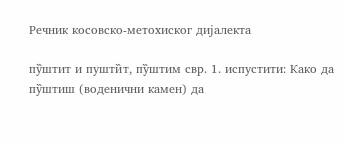Речник косовско-метохиског дијалекта

пу̏штит и пушти̏т, пу̏штим свр. 1. испустити: Како да пу̏штиш (воденични камен) да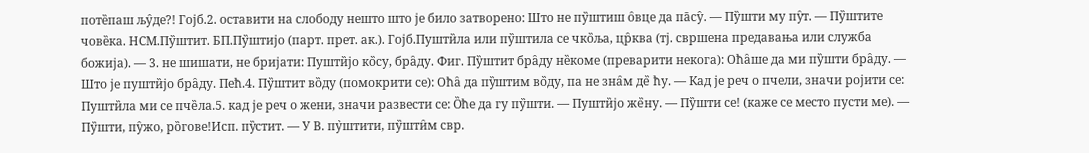поте̏паш љу̑де?! Гојб.2. оставити на слободу нешто што је било затворено: Што не пу̏штиш о̑вце да па̄су̑. — Пу̏шти му пу̑т. — Пу̏штите чове̏ка. НСМ.Пу̏штит. БП.Пу̏штијо (парт. прет. ак.). Гојб.Пушти̏ла или пу̏штила се чко̏ља, цр̑ква (тј. свршена предавања или служба божија). — 3. не шишати, не бријати: Пушти̏јо ко̏су, бра̑ду. Фиг. Пу̏штит бра̑ду не̏коме (преварити некога): Оћа̑ше да ми пу̏шти бра̑ду. — Што је пушти̏јо бра̑ду. Пећ.4. Пу̏штит во̏ду (помокрити се): Оћа̑ да пу̏штим во̏ду, па не зна̑м де̏ ћу. — Кад је реч о пчели, значи ројити се: Пушти̏ла ми се пче̏ла.5. кад је реч о жени, значи развести се: О̏ће да гу пу̏шти. — Пушти̏јо же̏ну. — Пу̏шти се! (каже се место пусти ме). — Пу̏шти, пу̑жо, ро̏гове!Исп. пу̏стит. — У В. пу̀штити, пу̏шти̑м свр.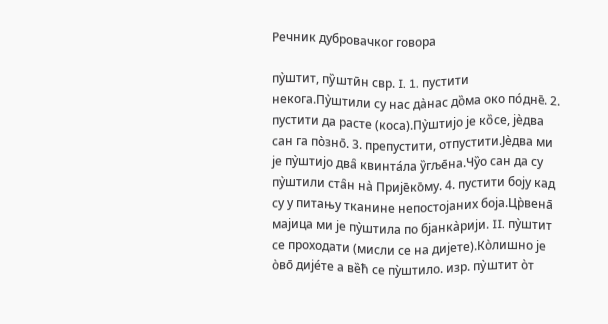Речник дубровачког говора

пу̀штит, пу̏штӣн свр. I. 1. пустити некога.Пу̀штили су нас да̀нас до̏ма око по́дне̄. 2. пустити да расте (коса).Пу̀штијо је ко̏се, јѐдва сан га по̀зно̄. 3. препустити, отпустити.Јѐдва ми је пу̀штијо два̑ квинта́ла у̏гље̄на.Чу̏о сан да су пу̀штили ста̑н на̀ Прије̄ко̄му. 4. пустити боју кад су у питању тканине непостојаних боја.Цр̀вена̄ мајица ми је пу̀штила по бјанка̀рији. II. пу̀штит се проходати (мисли се на дијете).Ко̀лишно је о̀во̄ дије́те а ве̏ћ се пу̀штило. изр. пу̀штит о̀т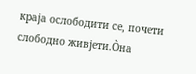краја ослободити се, почети слободно живјети.О̀на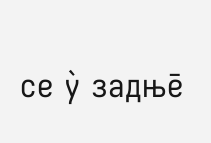се у̀ задње̄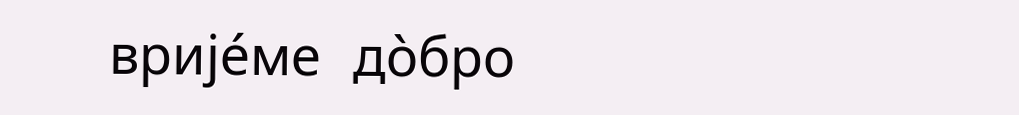врије́ме до̀бро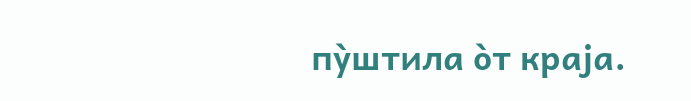пу̀штила о̀т краја.